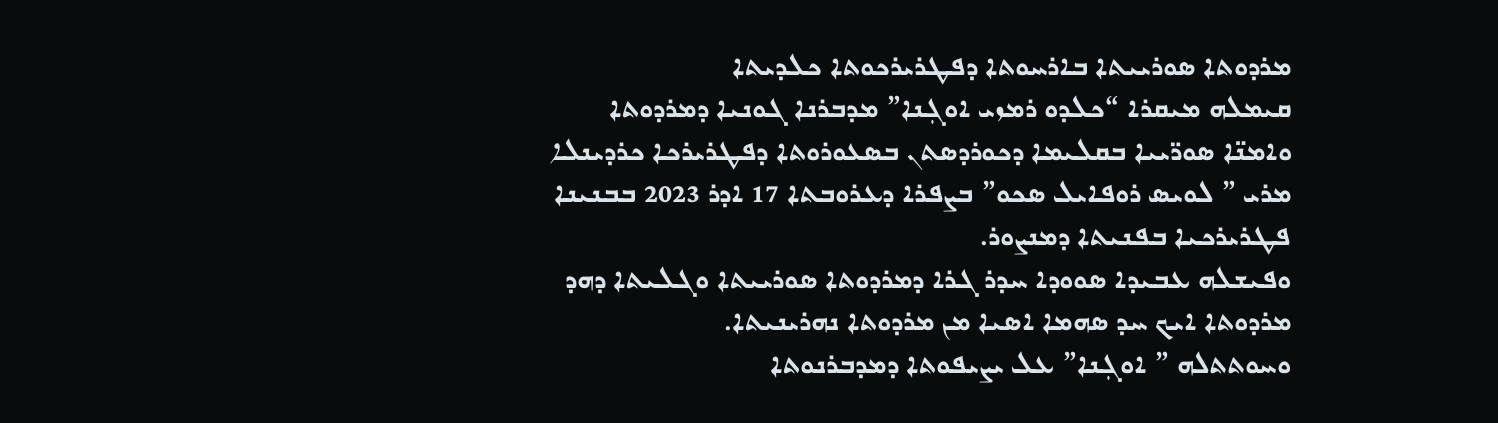ܡܪܕܘܬܐ ܣܘܪܝܝܬܐ ܒܐܪܚܘܬܐ ܕܦܛܪܝܪܟܘܬܐ ܟܠܕܝܬܐ
ܩܝܡܠܗ ܡܝܩܪܐ “ܟܠܕܘ ܪܡܙܝ ܐܘܓܼܢܐ” ܡܕܒܪܢܐ ܓܘܢܝܐ ܕܡܪܕܘܬܐ ܘܐܡܢ̈ܐ ܣܘܪ̈ܝܝܐ ܒܩܠܝܡܐ ܕܟܘܪܕܣܬܢ ܒܣܥܘܪܘܬܐ ܕܦܛܪܝܪܟܐ ܟܪܕܝܢܠܐ ܡܪܝ ” ܠܘܝܣ ܪܘܦܐܝܠ ܣܟܘ” ܒܨܦܪܐ ܕܥܪܘܒܬܐ 17 ܐܕܪ 2023 ܒܒܢܝܢܐ ܦܛܪܝܪܟܝܐ ܒܦܢܝܬܐ ܕܡܢܨܘܪ.
ܘܦܝܫܠܗ ܥܒܝܕܐ ܣܘܘܕܐ ܚܕܪ ܓܪܐ ܕܡܪܕܘܬܐ ܣܘܪܝܝܬܐ ܘܓܠܝܬܐ ܕܗܕ ܡܪܕܘܬܐ ܐܝܟ ܚܕ ܣܗܡܐ ܐܣܝܐ ܡܢ ܡܪܕܘܬܐ ܢܗܪܝܢܝܬܐ.
ܘܚܘܬܬܠܗ ” ܐܘܓܼܢܐ” ܥܠ ܝܨܝܦܘܬܐ ܕܡܕܒܪܢܘܬܐ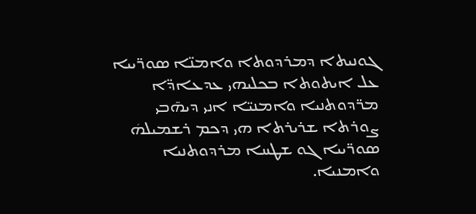ܓܘܢܝܬܐ ܕܡܪܕܘܬܐ ܘܐܡܢ̈ܐ ܣܘܪ̈ܝܝܐ ܥܠ ܐܝܬܘܬܐ ܒܟܠܝܗܝ ܥܕܥܐܕ̈ܐ ܡܪ̈ܕܘܬܢܝܐ ܘܐܡܢܝ̈ܐ ܐܢܝ ܕܝܗ̄ܒܝ ܨܘܪܬܐ ܫܪܝܪܬܐ ܗܝ ܕܟܡ ܪܫܡܝܠܗܿ ܣܘܪ̈ܝܝܐ ܓܘ ܫܛܚܐ ܡܪܕܘܬܢܝܐ ܘܐܡܢܝܐ.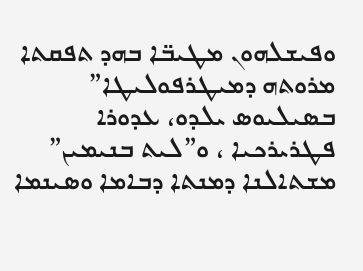ܘܦܝܫܠܗܘܢ ܡܛܝܒ̈ܐ ܒܗܕ ܬܦܩܬܐ ܡܪܘܬܗ ܕܡܝܛܪܦܘܠܝܛܐ” ܒܣܝܠܝܘܣ ܝܠܕܘ، ܥܕܘܪܐ ܦܛܪܝܪܟܝܐ ، ܘ”ܠܝܬ ܒܢܝܡܝܢ” ܡܫܬܐܠܢܐ ܕܡܢܬܐ ܕܒܐܡܐ ܘܣܝܢܡܐ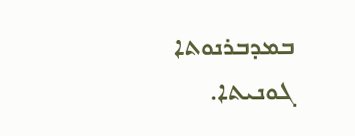ܒܡܕܒܪܢܘܬܐ ܓܘܢܝܬܐ.